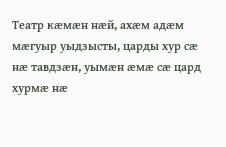Театр кæмæн нæй, ахæм адæм мæгуыр уыдзысты, царды хур сæ нæ тавдзæн, уымæн æмæ сæ цард хурмæ нæ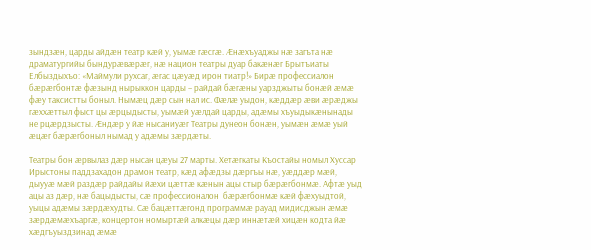зындзæн, царды айдæн театр кæй у, уымæ гæсгæ. Æнæхъуаджы нæ загъта нæ драматургийы бындурæвæрæг, нæ национ театры дуар бакæнæг Брытъиаты Елбыздыхъо: «Маймули рухсаг, æгас цæуæд ирон тиатр!» Бирæ профессиалон бæрæгбонтæ фæзынд нырыккон царды – райдай бæгæны уарзджыты бонæй æмæ фæу таксистты боныл. Нымæц дæр сын нал ис. Фæлæ уыдон, кæддæр æви æрæджы гæххæттыл фыст цы æрцыдысты, уымæй уæлдай царды, адæмы хъуыдыкæнынады не рцæрдзысты. Æндæр у йæ нысаниуæг Театры дунеон бонæн, уымæн æмæ уый æцæг бæрæгбоныл нымад у адæмы зæрдæты.

Театры бон æрвылаз дæр нысан цæуы 27 марты. Хетæгкаты Къостайы номыл Хуссар Ирыстоны паддзахадон драмон театр, кæд афæдзы дæргъы нæ, уæддæр мæй, дыууæ мæй раздæр райдайы йæхи цæттæ кæнын ацы стыр бæрæгбонмæ. Афтæ уыд ацы аз дæр, нæ бацыдысты, сæ профессионалон  бæрæгбонмæ кæй фæхуыдтой, уыцы адæмы зæрдæхудты. Сæ бацæттæгонд программæ рауад мидисджын æмæ зæрдæмæхъаргæ, концертон номыртæй алкæцы дæр иннæтæй хицæн кодта йæ хæдгъуыздзинад æмæ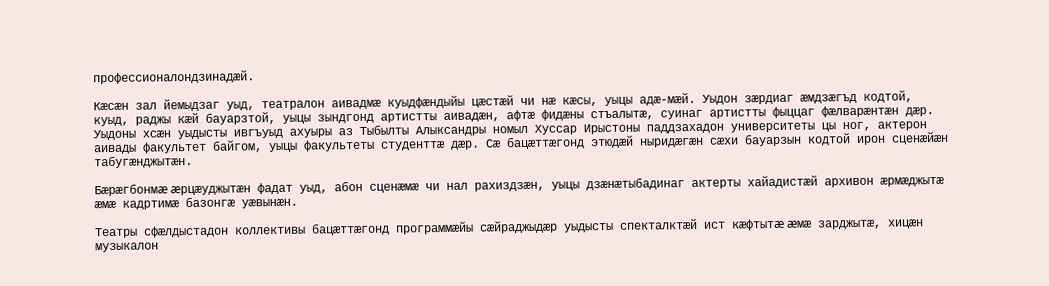профессионалондзинадæй.

Кæсæн зал йемыдзаг уыд, театралон аивадмæ куыдфæндыйы цæстæй чи нæ кæсы, уыцы адæ-мæй. Уыдон зæрдиаг æмдзæгъд кодтой, куыд, раджы кæй бауарзтой, уыцы зындгонд артистты аивадæн, афтæ фидæны стъалытæ, суинаг артистты фыццаг фæлварæнтæн дæр. Уыдоны хсæн уыдысты ивгъуыд ахуыры аз Тыбылты Алыксандры номыл Хуссар Ирыстоны паддзахадон университеты цы ног, актерон аивады факультет байгом, уыцы факультеты студенттæ дæр. Сæ бацæттæгонд этюдæй ныридæгæн сæхи бауарзын кодтой ирон сценæйæн табугæнджытæн.

Бæрæгбонмæ æрцæуджытæн фадат уыд, абон сценæмæ чи нал рахиздзæн, уыцы дзæнæтыбадинаг актерты хайадистæй архивон æрмæджытæ æмæ кадртимæ базонгæ уæвынæн.

Театры сфæлдыстадон коллективы бацæттæгонд программæйы сæйраджыдæр уыдысты спекталктæй ист кæфтытæ æмæ зарджытæ, хицæн музыкалон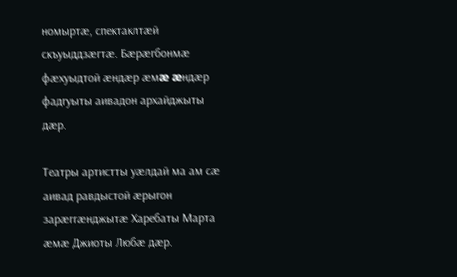номыртæ, спектаклтæй скъуыддзæгтæ. Бæрæгбонмæ фæхуыдтой æндæр æмæ æндæр фадгуыты аивадон архайджыты дæр.

Театры артистты уæлдай ма ам сæ аивад равдыстой æрыгон зарæггæнджытæ Харебаты Марта æмæ Джиоты Любæ дæр.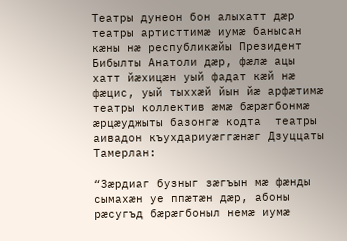Театры дунеон бон алыхатт дæр театры артисттимæ иумæ банысан кæны нæ республикæйы Президент Бибылты Анатоли дæр, фæлæ ацы хатт йæхицæн уый фадат кæй нæ фæцис, уый тыххæй йын йæ арфæтимæ театры коллектив æмæ бæрæгбонмæ æрцæуджыты базонгæ кодта  театры аивадон къухдариуæггæнæг Дзуццаты Тамерлан:

“Зæрдиаг бузныг зæгъын мæ фæнды сымахæн уе ппæтæн дæр, абоны рæсугъд бæрæгбоныл немæ иумæ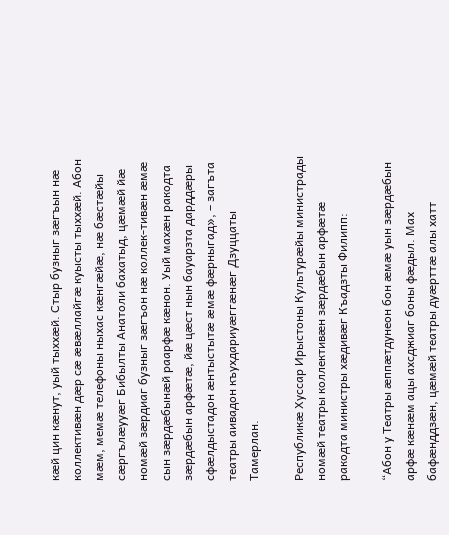кæй цин кæнут, уый тыххæй. Стыр бузныг зæгъын нæ коллективæн дæр сæ æвæллайгæ куысты тыххæй. Абон мæм, мемæ телефоны ныхас кæнгæйæ, нæ бæстæйы сæргълæууæг Бибылты Анатоли бахатыд, цæмæй йæ номæй зæрдиаг бузныг зæгъон нæ коллек-тивæн æмæ сын зæрдæбынæй раарфæ кæнон. Уый махæн ракодта зæрдæбын арфæтæ, йæ цæст нын бауарзта дарддæры сфæлдыстадон æнтыстытæ æмæ фæрныгад», – загъта театры аивадон къухдариуæггæнæг Дзуццаты Тамерлан.

Республикæ Хуссар Ирыстоны Культурæйы министрады номæй театры коллективæн зæрдæбын арфæтæ ракодта министры хæдивæг Къадзты Филипп:

“Абон у Театры æппæтдунеон бон æмæ уын зæрдæбын арфæ кæнæм ацы ахсджиаг боны фæдыл. Мах бафæнддзæн, цæмæй театры дуæрттæ алы хатт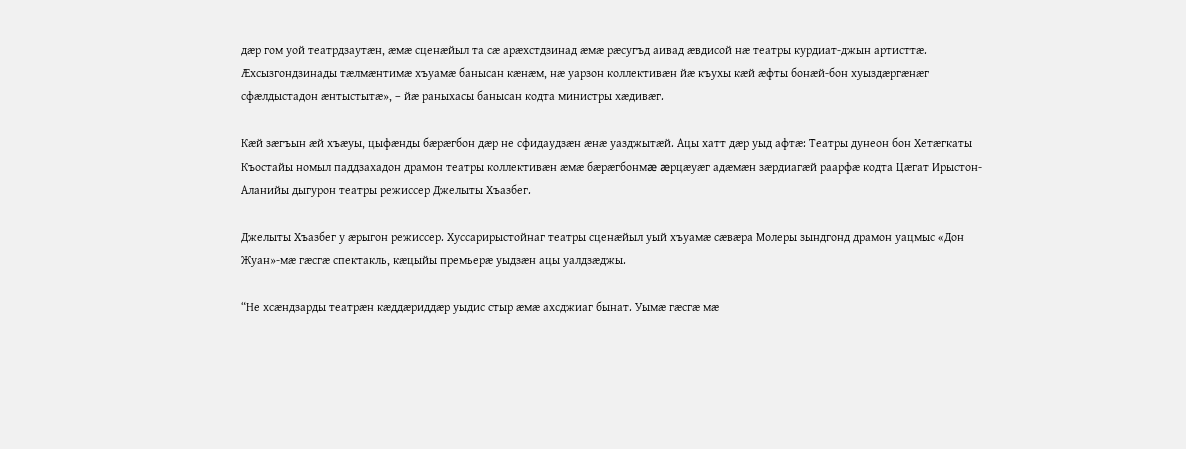дæр гом уой театрдзаутæн, æмæ сценæйыл та сæ арæхстдзинад æмæ рæсугъд аивад æвдисой нæ театры курдиат-джын артисттæ. Æхсызгондзинады тæлмæнтимæ хъуамæ банысан кæнæм, нæ уарзон коллективæн йæ къухы кæй æфты бонæй-бон хуыздæргæнæг сфæлдыстадон æнтыстытæ», – йæ раныхасы банысан кодта министры хæдивæг.

Кæй зæгъын æй хъæуы, цыфæнды бæрæгбон дæр не сфидаудзæн æнæ уазджытæй. Ацы хатт дæр уыд афтæ: Театры дунеон бон Хетæгкаты Къостайы номыл паддзахадон драмон театры коллективæн æмæ бæрæгбонмæ æрцæуæг адæмæн зæрдиагæй раарфæ кодта Цæгат Ирыстон-Аланийы дыгурон театры режиссер Джелыты Хъазбег.

Джелыты Хъазбег у æрыгон режиссер. Хуссарирыстойнаг театры сценæйыл уый хъуамæ сæвæра Молеры зындгонд драмон уацмыс «Дон Жуан»-мæ гæсгæ спектакль, кæцыйы премьерæ уыдзæн ацы уалдзæджы.

“Не хсæндзарды театрæн кæддæриддæр уыдис стыр æмæ ахсджиаг бынат. Уымæ гæсгæ мæ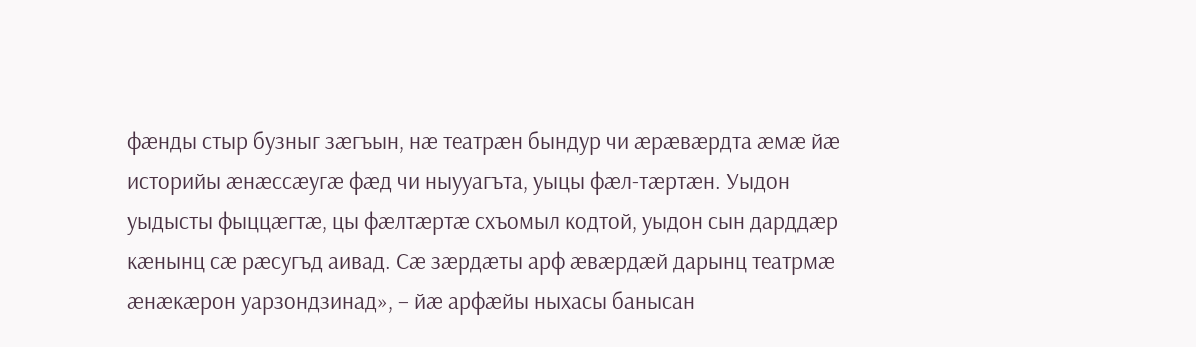фæнды стыр бузныг зæгъын, нæ театрæн бындур чи æрæвæрдта æмæ йæ историйы æнæссæугæ фæд чи ныууагъта, уыцы фæл-тæртæн. Уыдон уыдысты фыццæгтæ, цы фæлтæртæ схъомыл кодтой, уыдон сын дарддæр кæнынц сæ рæсугъд аивад. Сæ зæрдæты арф æвæрдæй дарынц театрмæ æнæкæрон уарзондзинад», – йæ арфæйы ныхасы банысан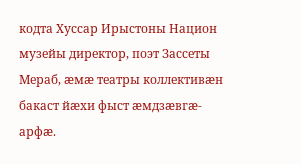кодта Хуссар Ирыстоны Национ музейы директор, поэт Зассеты Мераб, æмæ театры коллективæн бакаст йæхи фыст æмдзæвгæ-арфæ.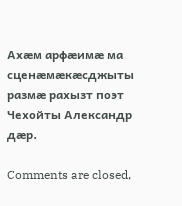Ахæм арфæимæ ма сценæмæкæсджыты размæ рахызт поэт Чехойты Александр дæр.

Comments are closed,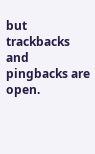but trackbacks and pingbacks are open.